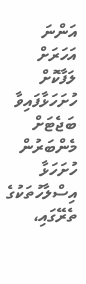އަންނަ އަހަރަށް ލަފާކޮށް ހުށަހަޅާފައިވާ ބަޖެޓަށް މެންބަރުން ހުށަހަޅާ އިސްލާހުތަކުގެ ތެރޭގައި،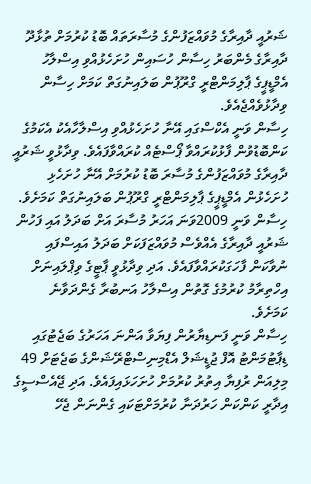ޝަރުއީ ދާއިރާގެ މުވައްޒަފުންގެ މުސާރަތައް ބޮޑު ކުރުމަށް ތުޅާދޫ ދާއިރާގެ މެންބަރު ހިސާން ހުސައިން ހުށަހެޅުއްވި އިސްލާހު އެމްޑީޕީގެ ޕާލިމަންޓްރީ ގްރޫޕުން ބަލައިނުގަތް ކަމަށް ހިސާން ވިދާޅުވެއްޖެއެވެ.
ހިސާން ވަނީ އެކްސްގައި އޭނާ ހުށަހެޅުއްވި އިސްލާހާއެކު އެކަމުގެ ކަންބޮޑުވުން ފާޅުކުރައްވާ ޕޯސްޓެއް ކުރައްވާފައެވެ. ވިދާޅުވީ ޝަރުއީ ދާއިރާގެ މުވައްޒަފުންގެ މުސާރަ ބޮޑު ކުރުމަށް އޭނާ ހުށަހެޅި ހުށަހެޅުން އެމްޑީޕީގެ ޕާލިމަންޓްރީ ގްރޫޕުން ބަލައިނުގަތް ކަމަށެވެ.
ހިސާން ވަނީ 2009ވަނަ އަހަރު މުސާރަ އަށް ބަދަލު އައި ފަހުން ޝަރުއީ ދާއިރާގެ އެއްވެސް މުވައްޒަފަކަށް ބަދަލު އައިސްފައި ނުވާކަން ފާހަގަކުރައްވާފައެވެ. އަދި ވިދާޅުވީ ޕާޓީގެ ވިޕްލައިނަށް އިހްތިރާމު ކުރުމުގެ ގޮތުން އިސްލާހު އަނބުރާ ގެންދަވާނެ ކަމަށެވެ.
ހިސާން ވަނީ ފަނޑިޔާރުން ފިޔަވާ އަންނަ އަހަރުގެ ބަޖެޓުގައި ޑިޕާޓުމަންޓު އޮފް ޖުޑީޝަލް އެޑްމިނިސްޓްރޭޝަންގެ ބަޖެޓަށް 49 މިލިއަން ރުފިޔާ އިތުރު ކުރުމަށް ހުށަހަޅައިފައެވެ. އަދި ޖޭއެސްސީގެ އިދާރީ ކަންކަން ހަރުދަނާ ކުރުމަށްޓަކައި ގެންނަން ޖެހޭ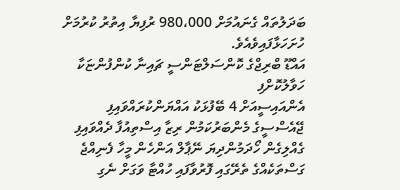ބަދަލުތައް ގެނައުމަށް 980،000 ރުފިޔާ އިތުރު ކުރުމަށް ހުށަހަޅާފައިވެއެވެ.
އައްޑޫ ބްރިޖްގެ ކޮންސަލްޓަންސީ ޗައިނާ ކުންފުންޏަކާ ހަވާލުކޮށްފި
އެންއައިސީއަށް 4 ބޭފުޅަކު އައްޔަންކުރައްވައިފި
ޖޭއެސްސީގެ މެންބަރުކަމުން ރިޒާ އިސްތިއުފާ ދެއްވައިފި
ގެއްލިގެން ހޯދަމުންދިޔަ ނޭޕާލް އަންހެން މީހާ ފެނިއްޖެ
ގަސްތަކެއްގެ ތެރޭގައި ފޮރުވާފައި ހުއްޓާ ވަގަށް ނެގި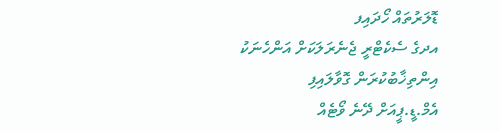ޑޮލަރުތައް ހޯދައިފ
އދގެ ސެކެޓްރީ ޖެނެރަލަކަށް އަންހެނަކު އިންތިޚާބުކުރަން ގޮވާލައިފި
އެމް.ޑީ.ޕީއަށް ދޭނެ ވޯޓެއް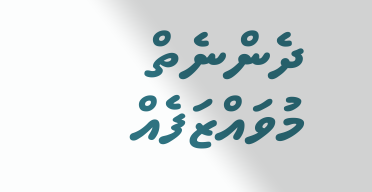ދެންނެތް
މުވައްޒަފެއް